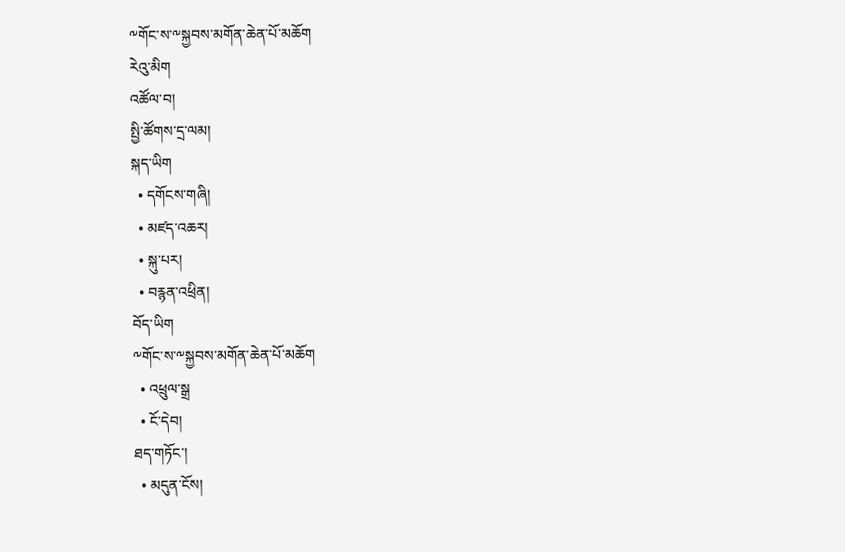༸གོང་ས་༸སྐྱབས་མགོན་ཆེན་པོ་མཆོག
རེའུ་མིག
འཚོལ་བ།
སྤྱི་ཚོགས་དྲ་ལམ།
སྐད་ཡིག
  • དགོངས་གཞི།
  • མཛད་འཆར།
  • སྐུ་པར།
  • བརྙན་འཕྲིན།
བོད་ཡིག
༸གོང་ས་༸སྐྱབས་མགོན་ཆེན་པོ་མཆོག
  • འཕྲུལ་སྒྲ
  • ངོ་དེབ།
ཐད་གཏོང་།
  • མདུན་ངོས།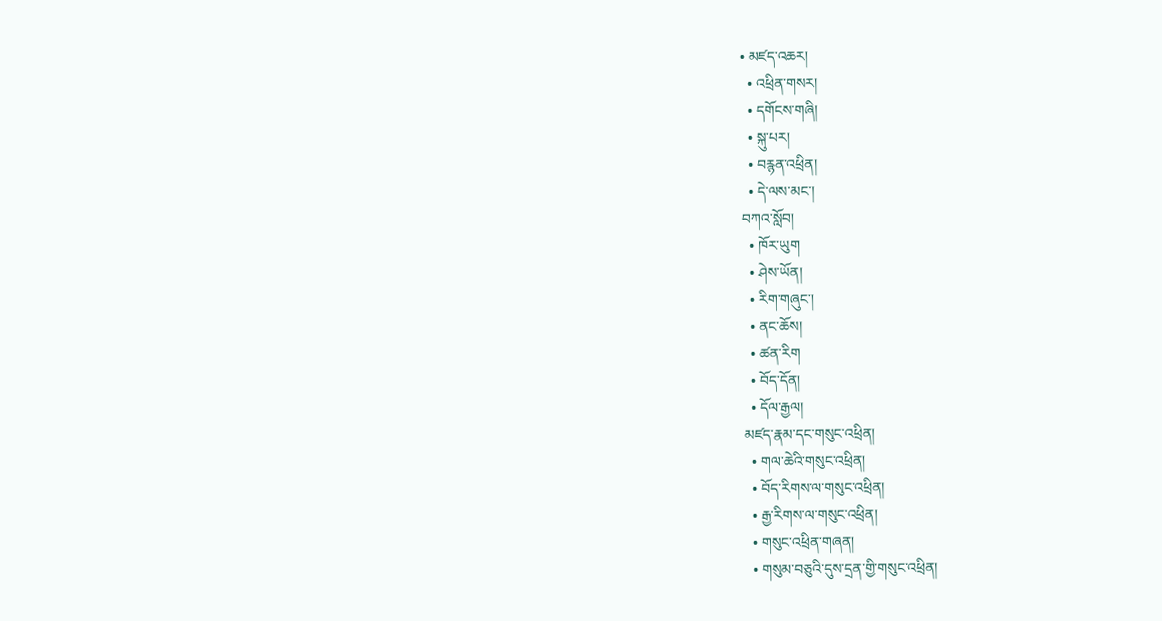• མཛད་འཆར།
  • འཕྲིན་གསར།
  • དགོངས་གཞི།
  • སྐུ་པར།
  • བརྙན་འཕྲིན།
  • དེ་ལས་མང་།
བཀའ་སློབ།
  • ཁོར་ཡུག
  • ཤེས་ཡོན།
  • རིག་གཞུང་།
  • ནང་ཆོས།
  • ཚན་རིག
  • བོད་དོན།
  • དོལ་རྒྱལ།
མཛད་རྣམ་དང་གསུང་འཕྲིན།
  • གལ་ཆེའི་གསུང་འཕྲིན།
  • བོད་རིགས་ལ་གསུང་འཕྲིན།
  • རྒྱ་རིགས་ལ་གསུང་འཕྲིན།
  • གསུང་འཕྲིན་གཞན།
  • གསུམ་བཅུའི་དུས་དྲན་གྱི་གསུང་འཕྲིན།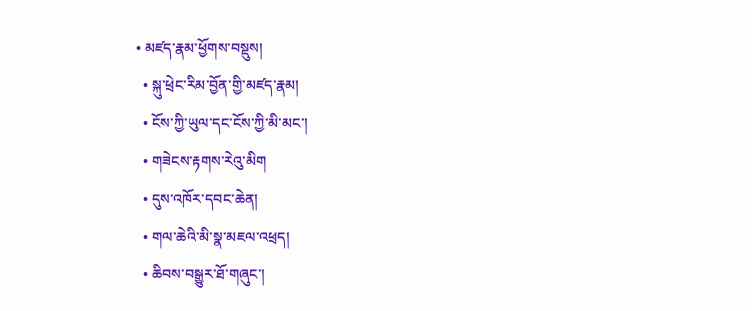• མཛད་རྣམ་ཕྱོགས་བསྡུས།
  • སྐུ་ཕྲེང་རིམ་བྱོན་གྱི་མཛད་རྣམ།
  • ངོས་ཀྱི་ཡུལ་དང་ངོས་ཀྱི་མི་མང་།
  • གཟེངས་རྟགས་རེའུ་མིག
  • དུས་འཁོར་དབང་ཆེན།
  • གལ་ཆེའི་མི་སྣ་མཇལ་འཕྲད།
  • ཆིབས་བསྒྱུར་ཐོ་གཞུང་།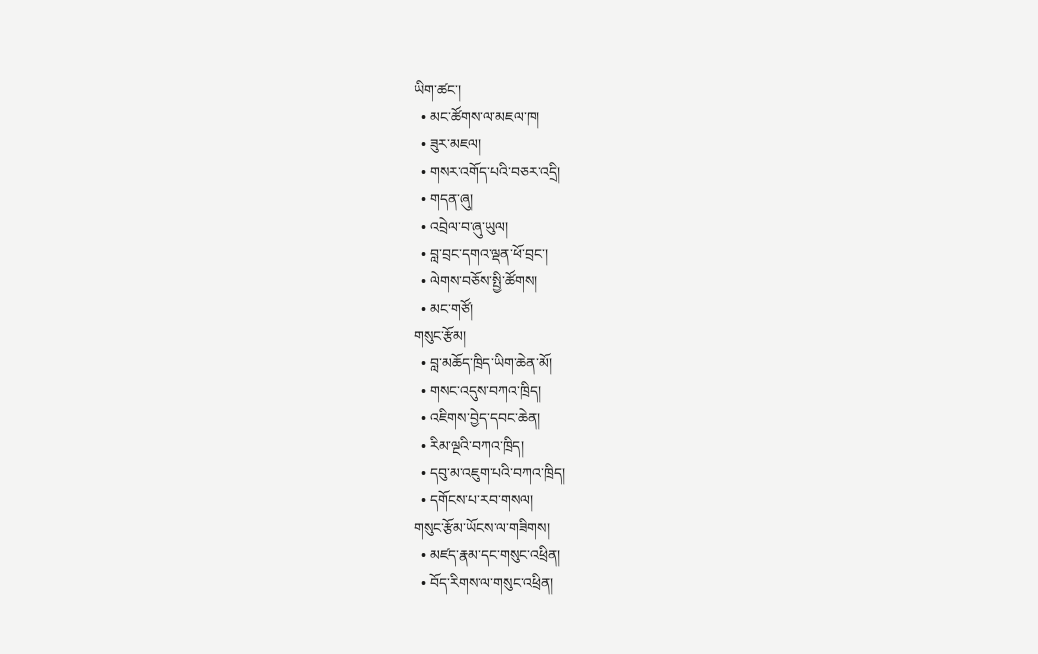ཡིག་ཚང་།
  • མང་ཚོགས་ལ་མཇལ་ཁ།
  • ཟུར་མཇལ།
  • གསར་འགོད་པའི་བཅར་འདྲི།
  • གདན་ཞུ།
  • འབྲེལ་བ་ཞུ་ཡུལ།
  • བླ་བྲང་དགའ་ལྡན་ཕོ་བྲང་།
  • ལེགས་བཅོས་སྤྱི་ཚོགས།
  • མང་གཙོ།
གསུང་རྩོམ།
  • བླ་མཆོད་ཁྲིད་ཡིག་ཆེན་མོ།
  • གསང་འདུས་བཀའ་ཁྲིད།
  • འཇིགས་བྱེད་དབང་ཆེན།
  • རིམ་ལྔའི་བཀའ་ཁྲིད།
  • དབུ་མ་འཇུག་པའི་བཀའ་ཁྲིད།
  • དགོངས་པ་རབ་གསལ།
གསུང་རྩོམ་ཡོངས་ལ་གཟིགས།
  • མཛད་རྣམ་དང་གསུང་འཕྲིན།
  • བོད་རིགས་ལ་གསུང་འཕྲིན།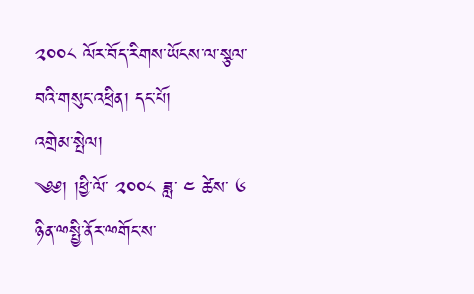༢༠༠༨ ལོར་བོད་རིགས་ཡོངས་ལ་སྩལ་བའི་གསུང་འཕྲིན། དང་པོ།
འགྲེམ་སྤེལ།
༄༅། །ཕྱི་ལོ་ ༢༠༠༨ ཟླ་ ༤ ཚེས་ ༦  ཉིན་ྋསྤྱི་ནོར་ྋགོང་ས་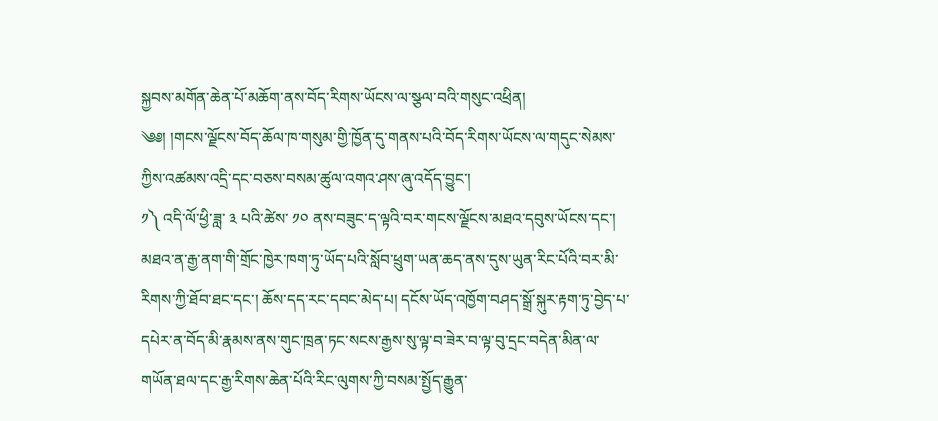སྐྱབས་མགོན་ཆེན་པོ་མཆོག་ནས་བོད་རིགས་ཡོངས་ལ་སྩལ་བའི་གསུང་འཕྲིན།
༄༅། །གངས་ལྗོངས་བོད་ཆོལ་ཁ་གསུམ་གྱི་ཁྱོན་དུ་གནས་པའི་བོད་རིགས་ཡོངས་ལ་གདུང་སེམས་ཀྱིས་འཚམས་འདྲི་དང་བཅས་བསམ་ཚུལ་འགའ་ཤས་ཞུ་འདོད་བྱུང་།
༡༽ འདི་ལོ་ཕྱི་ཟླ་ ༣ པའི་ཚེས་ ༡༠ ནས་བཟུང་ད་ལྟའི་བར་གངས་ལྗོངས་མཐའ་དབུས་ཡོངས་དང་། མཐའ་ན་རྒྱ་ནག་གི་གྲོང་ཁྱེར་ཁག་ཏུ་ཡོད་པའི་སློབ་ཕྲུག་ཡན་ཆད་ནས་དུས་ཡུན་རིང་པོའི་བར་མི་རིགས་ཀྱི་ཐོབ་ཐང་དང་། ཆོས་དད་རང་དབང་མེད་པ། དངོས་ཡོད་འཁྱོག་བཤད་སྒྲོ་སྐུར་རྟག་ཏུ་བྱེད་པ་དཔེར་ན་བོད་མི་རྣམས་ནས་གུང་ཁྲན་ཏང་སངས་རྒྱས་སུ་ལྟ་བ་ཟེར་བ་ལྟ་བུ་དྲང་བདེན་མིན་ལ་གཡོན་ཐལ་དང་རྒྱ་རིགས་ཆེན་པོའི་རིང་ལུགས་ཀྱི་བསམ་སྤྱོད་རྒྱུན་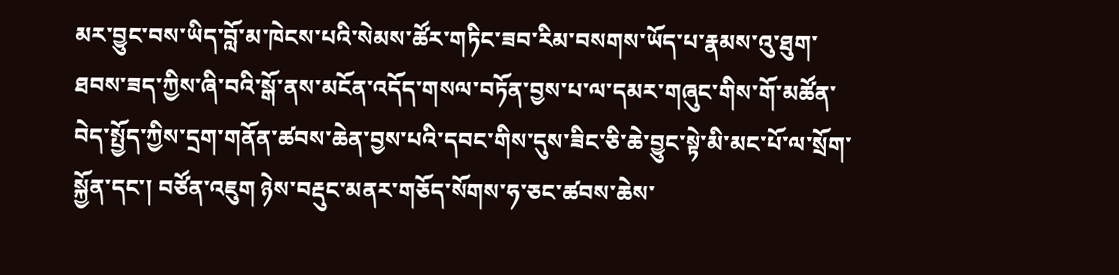མར་བྱུང་བས་ཡིད་བློ་མ་ཁེངས་པའི་སེམས་ཚོར་གཏིང་ཟབ་རིམ་བསགས་ཡོད་པ་རྣམས་འུ་ཐུག་ཐབས་ཟད་ཀྱིས་ཞི་བའི་སྒོ་ནས་མངོན་འདོད་གསལ་བཏོན་བྱས་པ་ལ་དམར་གཞུང་གིས་གོ་མཚོན་བེད་སྤྱོད་ཀྱིས་དྲག་གནོན་ཚབས་ཆེན་བྱས་པའི་དབང་གིས་དུས་ཟིང་ཅི་ཆེ་བྱུང་སྟེ་མི་མང་པོ་ལ་སྲོག་སྐྱོན་དང་། བཙོན་འཇུག ཉེས་བརྡུང་མནར་གཅོད་སོགས་ཧ་ཅང་ཚབས་ཆེས་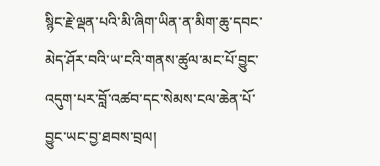སྙིང་རྗེ་ལྡན་པའི་མི་ཞིག་ཡིན་ན་མིག་ཆུ་དབང་མེད་ཤོར་བའི་ཡ་ངའི་གནས་ཚུལ་མང་པོ་བྱུང་འདུག་པར་བློ་འཚབ་དང་སེམས་ངལ་ཆེན་པོ་བྱུང་ཡང་བྱ་ཐབས་བྲལ།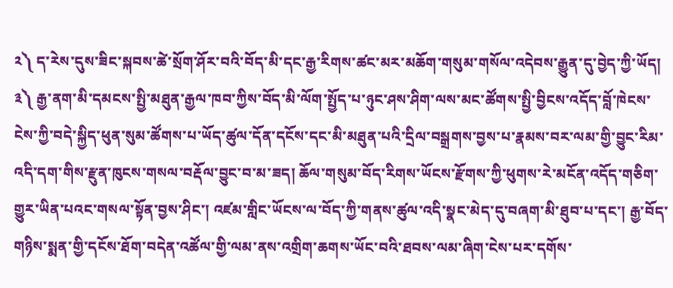༢༽ ད་རེས་དུས་ཟིང་སྐབས་ཚེ་སྲོག་ཤོར་བའི་བོད་མི་དང་རྒྱ་རིགས་ཚང་མར་མཆོག་གསུམ་གསོལ་འདེབས་རྒྱུན་དུ་བྱེད་ཀྱི་ཡོད།
༣༽ རྒྱ་ནག་མི་དམངས་སྤྱི་མཐུན་རྒྱལ་ཁབ་ཀྱིས་བོད་མི་ལོག་སྤྱོད་པ་ཉུང་ཤས་ཤིག་ལས་མང་ཚོགས་སྤྱི་བྱིངས་འདོད་བློ་ཁེངས་ངེས་ཀྱི་བདེ་སྐྱིད་ཕུན་སུམ་ཚོགས་པ་ཡོད་ཚུལ་དོན་དངོས་དང་མི་མཐུན་པའི་དྲིལ་བསྒྲགས་བྱས་པ་རྣམས་བར་ལམ་གྱི་བྱུང་རིམ་འདི་དག་གིས་རྫུན་ཁུངས་གསལ་བརྡོལ་བྱུང་བ་མ་ཟད། ཆོལ་གསུམ་བོད་རིགས་ཡོངས་རྫོགས་ཀྱི་ཕུགས་རེ་མངོན་འདོད་གཅིག་གྱུར་ཡིན་པའང་གསལ་སྟོན་བྱས་ཤིང་། འཛམ་གླིང་ཡོངས་ལ་བོད་ཀྱི་གནས་ཚུལ་འདི་སྣང་མེད་དུ་བཞག་མི་ཐུབ་པ་དང་། རྒྱ་བོད་གཉིས་སྨན་གྱི་དངོས་ཐོག་བདེན་འཚོལ་གྱི་ལམ་ནས་འགྲིག་ཆགས་ཡོང་བའི་ཐབས་ལམ་ཞིག་ངེས་པར་དགོས་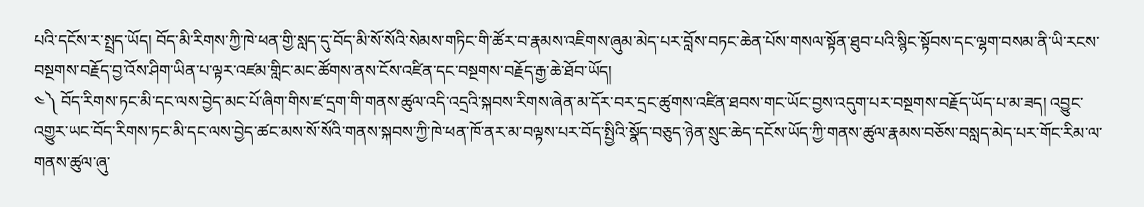པའི་དངོས་ར་སྤྲད་ཡོད། བོད་མི་རིགས་ཀྱི་ཁེ་ཕན་གྱི་སླད་དུ་བོད་མི་སོ་སོའི་སེམས་གཏིང་གི་ཚོར་བ་རྣམས་འཇིགས་ཞུམ་མེད་པར་བློས་བཏང་ཆེན་པོས་གསལ་སྟོན་ཐུབ་པའི་སྙིང་སྟོབས་དང་ལྷག་བསམ་ནི་ཡི་རངས་བསྔགས་བརྗོད་བྱ་འོས་ཤིག་ཡིན་པ་ལྟར་འཛམ་གླིང་མང་ཚོགས་ནས་ངོས་འཛིན་དང་བསྔགས་བརྗོད་རྒྱ་ཆེ་ཐོབ་ཡོད།
༤༽ བོད་རིགས་ཏང་མི་དང་ལས་བྱེད་མང་པོ་ཞིག་གིས་ཛ་དྲག་གི་གནས་ཚུལ་འདི་འདྲའི་སྐབས་རིགས་ཞེན་མ་དོར་བར་དྲང་ཚུགས་འཛིན་ཐབས་གང་ཡོང་བྱས་འདུག་པར་བསྔགས་བརྗོད་ཡོད་པ་མ་ཟད། འབྱུང་འགྱུར་ཡང་བོད་རིགས་ཏང་མི་དང་ལས་བྱེད་ཚང་མས་སོ་སོའི་གནས་སྐབས་ཀྱི་ཁེ་ཕན་ཁོ་ནར་མ་བལྟས་པར་བོད་སྤྱིའི་སྣོད་བཅུད་ཉེན་སྲུང་ཆེད་དངོས་ཡོད་ཀྱི་གནས་ཚུལ་རྣམས་བཅོས་བསླད་མེད་པར་གོང་རིམ་ལ་གནས་ཚུལ་ཞུ་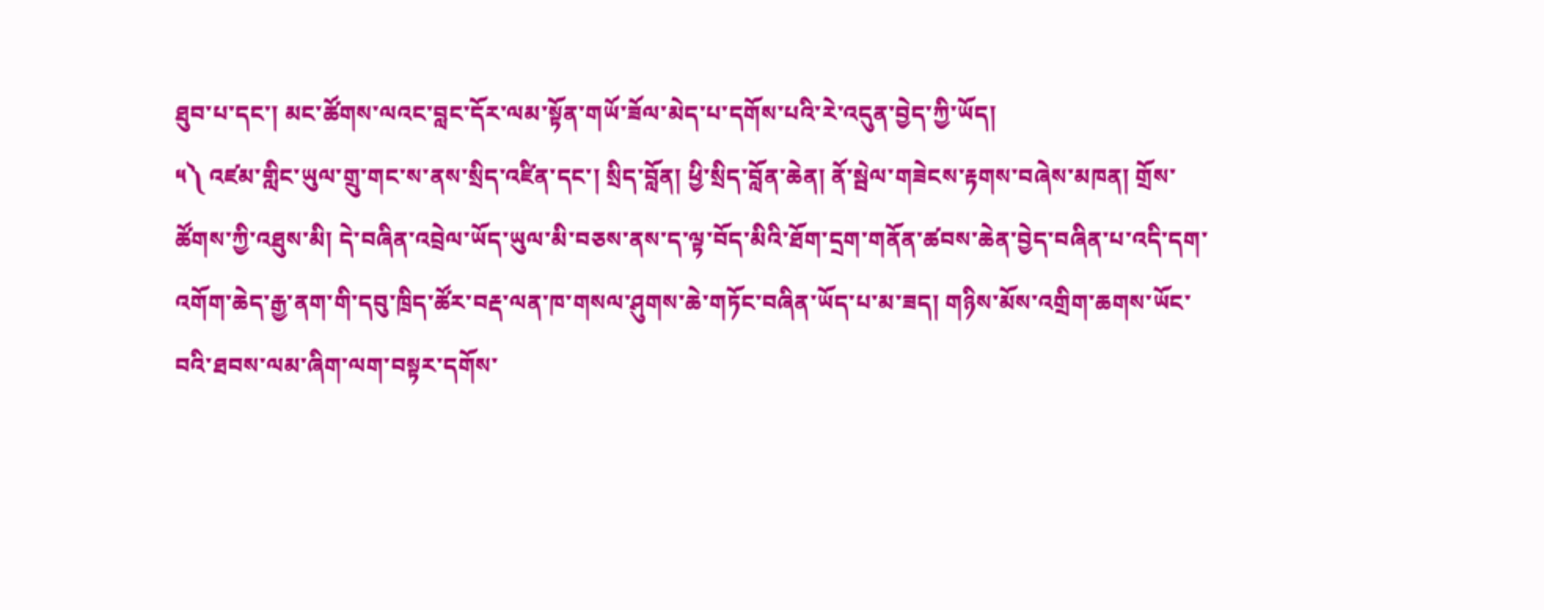ཐུབ་པ་དང་། མང་ཚོགས་ལའང་བླང་དོར་ལམ་སྟོན་གཡོ་ཟོལ་མེད་པ་དགོས་པའི་རེ་འདུན་བྱེད་ཀྱི་ཡོད།
༥༽ འཛམ་གླིང་ཡུལ་གྲུ་གང་ས་ནས་སྲིད་འཛིན་དང་། སྲིད་བློན། ཕྱི་སྲིད་བློན་ཆེན། ནོ་སྦེལ་གཟེངས་རྟགས་བཞེས་མཁན། གྲོས་ཚོགས་ཀྱི་འཐུས་མི། དེ་བཞིན་འབྲེལ་ཡོད་ཡུལ་མི་བཅས་ནས་ད་ལྟ་བོད་མིའི་ཐོག་དྲག་གནོན་ཚབས་ཆེན་བྱེད་བཞིན་པ་འདི་དག་འགོག་ཆེད་རྒྱ་ནག་གི་དབུ་ཁྲིད་ཚོར་བརྡ་ལན་ཁ་གསལ་ཤུགས་ཆེ་གཏོང་བཞིན་ཡོད་པ་མ་ཟད། གཉིས་མོས་འགྲིག་ཆགས་ཡོང་བའི་ཐབས་ལམ་ཞིག་ལག་བསྟར་དགོས་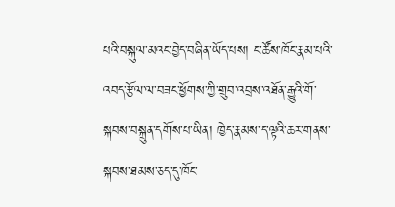པའི་བསྐུལ་མའང་བྱེད་བཞིན་ཡོད་པས། ང་ཚོས་ཁོང་རྣམ་པའི་འབད་རྩོལ་ལ་བཟང་ཕྱོགས་ཀྱི་གྲུབ་འབྲས་འཐོན་རྒྱུའི་གོ་སྐབས་བསྐྲུན་དགོས་པ་ཡིན། ཁྱེད་རྣམས་ད་ལྟའི་ཆར་གནས་སྐབས་ཐམས་ཅད་དུ་ཁོང་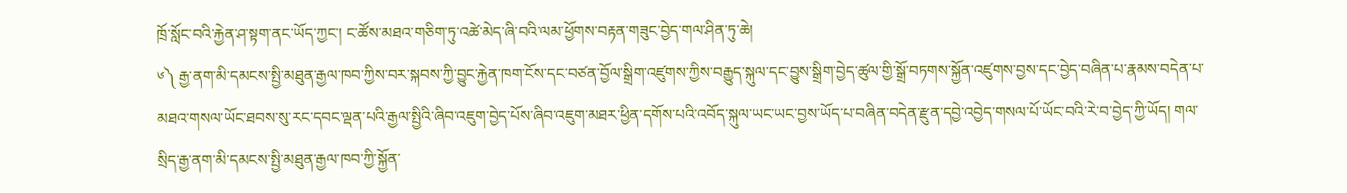ཁྲོ་སློང་བའི་རྐྱེན་ཤ་སྟག་ནང་ཡོད་ཀྱང་། ང་ཚོས་མཐའ་གཅིག་ཏུ་འཚེ་མེད་ཞི་བའི་ལམ་ཕྱོགས་བརྟན་གཟུང་བྱེད་གལ་ཤིན་ཏུ་ཆེ།
༦༽ རྒྱ་ནག་མི་དམངས་སྤྱི་མཐུན་རྒྱལ་ཁབ་ཀྱིས་བར་སྐབས་ཀྱི་བྱུང་རྐྱེན་ཁག་ངོས་དང་བཙན་བྱོལ་སྒྲིག་འཛུགས་ཀྱིས་བརྒྱུད་སྐུལ་དང་བྱུས་སྒྲིག་བྱེད་ཚུལ་གྱི་སྒྲོ་བཏགས་སྐྱོན་འཛུགས་བྱས་དང་བྱེད་བཞིན་པ་རྣམས་བདེན་པ་མཐའ་གསལ་ཡོང་ཐབས་སུ་རང་དབང་ལྡན་པའི་རྒྱལ་སྤྱིའི་ཞིབ་འཇུག་བྱེད་པོས་ཞིབ་འཇུག་མཐར་ཕྱིན་དགོས་པའི་འབོད་སྐུལ་ཡང་ཡང་བྱས་ཡོད་པ་བཞིན་བདེན་རྫུན་དབྱེ་འབྱེད་གསལ་པོ་ཡོང་བའི་རེ་བ་བྱེད་ཀྱི་ཡོད། གལ་སྲིད་རྒྱ་ནག་མི་དམངས་སྤྱི་མཐུན་རྒྱལ་ཁབ་ཀྱི་སྐྱོན་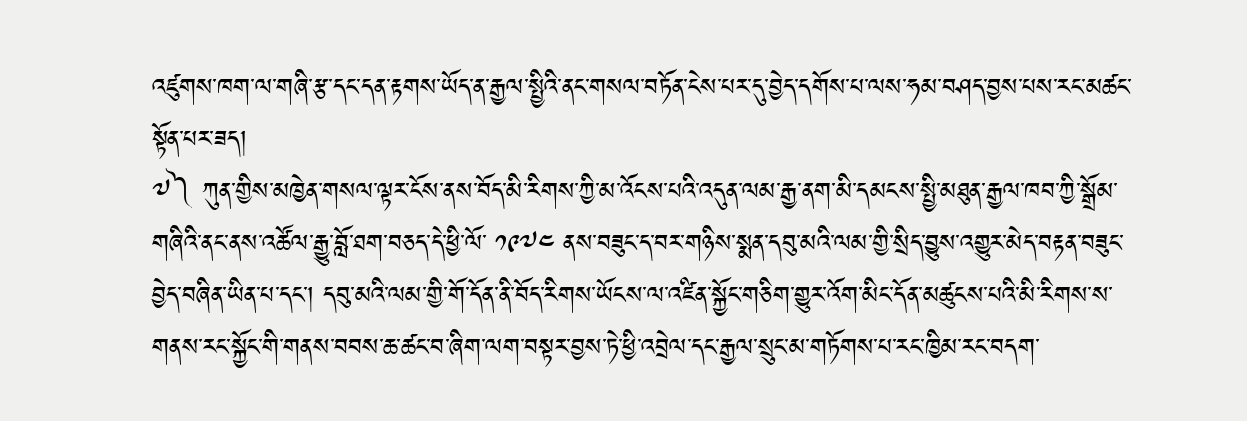འཛུགས་ཁག་ལ་གཞི་རྩ་དང་དན་རྟགས་ཡོད་ན་རྒྱལ་སྤྱིའི་ནང་གསལ་བཏོན་ངེས་པར་དུ་བྱེད་དགོས་པ་ལས་ཧམ་བཤད་བྱས་པས་རང་མཚང་སྟོན་པར་ཟད།
༧༽ ཀུན་གྱིས་མཁྱེན་གསལ་ལྟར་ངོས་ནས་བོད་མི་རིགས་ཀྱི་མ་འོངས་པའི་འདུན་ལམ་རྒྱ་ནག་མི་དམངས་སྤྱི་མཐུན་རྒྱལ་ཁབ་ཀྱི་སྒྲོམ་གཞིའི་ནང་ནས་འཚོལ་རྒྱུ་བློ་ཐག་བཅད་དེ་ཕྱི་ལོ་ ༡༩༧༤ ནས་བཟུང་ད་བར་གཉིས་སྨན་དབུ་མའི་ལམ་གྱི་སྲིད་བྱུས་འགྱུར་མེད་བརྟན་བཟུང་བྱེད་བཞིན་ཡིན་པ་དང་། དབུ་མའི་ལམ་གྱི་གོ་དོན་ནི་བོད་རིགས་ཡོངས་ལ་འཛིན་སྐྱོང་གཅིག་གྱུར་འོག་མིང་དོན་མཚུངས་པའི་མི་རིགས་ས་གནས་རང་སྐྱོང་གི་གནས་བབས་ཆ་ཚང་བ་ཞིག་ལག་བསྟར་བྱས་ཏེ་ཕྱི་འབྲེལ་དང་རྒྱལ་སྲུང་མ་གཏོགས་པ་རང་ཁྱིམ་རང་བདག་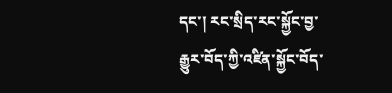དང་། རང་སྲིད་རང་སྐྱོང་བྱ་རྒྱུར་བོད་ཀྱི་འཛིན་སྐྱོང་བོད་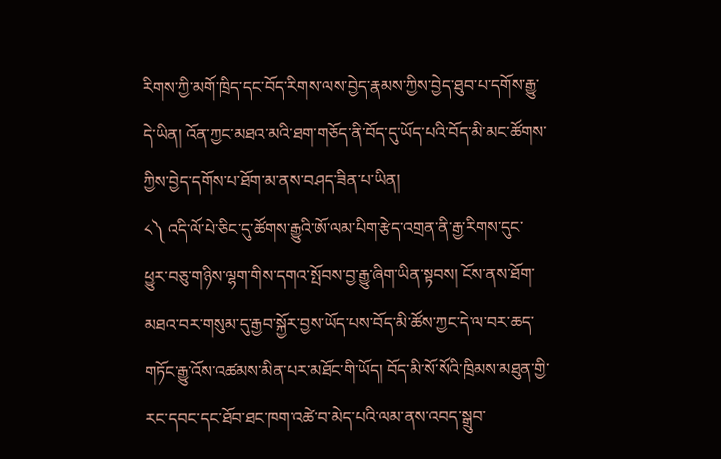རིགས་ཀྱི་མགོ་ཁྲིད་དང་བོད་རིགས་ལས་བྱེད་རྣམས་ཀྱིས་བྱེད་ཐུབ་པ་དགོས་རྒྱུ་དེ་ཡིན། འོན་ཀྱང་མཐའ་མའི་ཐག་གཅོད་ནི་བོད་དུ་ཡོད་པའི་བོད་མི་མང་ཚོགས་ཀྱིས་བྱེད་དགོས་པ་ཐོག་མ་ནས་བཤད་ཟིན་པ་ཡིན།
༨༽ འདི་ལོ་པེ་ཅིང་དུ་ཚོགས་རྒྱུའི་ཨོ་ལམ་པིག་རྩེད་འགྲན་ནི་རྒྱ་རིགས་དུང་ཕྱུར་བཅུ་གཉིས་ལྷག་གིས་དགའ་སྤོབས་བྱ་རྒྱུ་ཞིག་ཡིན་སྟབས། ངོས་ནས་ཐོག་མཐའ་བར་གསུམ་དུ་རྒྱབ་སྐྱོར་བྱས་ཡོད་པས་བོད་མི་ཚོས་ཀྱང་དེ་ལ་བར་ཆད་གཏོང་རྒྱུ་འོས་འཚམས་མིན་པར་མཐོང་གི་ཡོད། བོད་མི་སོ་སོའི་ཁྲིམས་མཐུན་གྱི་རང་དབང་དང་ཐོབ་ཐང་ཁག་འཚེ་བ་མེད་པའི་ལམ་ནས་འབད་སྒྲུབ་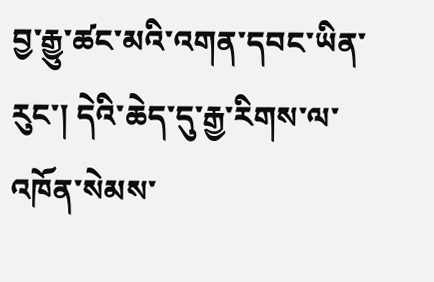བྱ་རྒྱུ་ཚང་མའི་འགན་དབང་ཡིན་རུང་། དེའི་ཆེད་དུ་རྒྱ་རིགས་ལ་འཁོན་སེམས་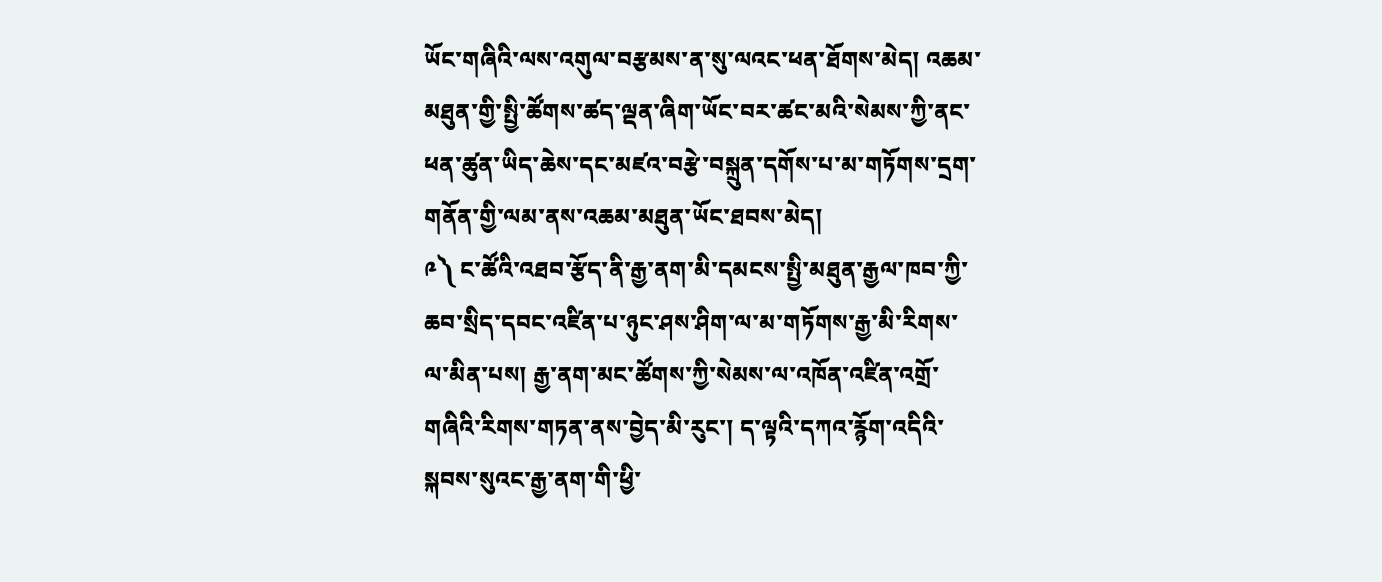ཡོང་གཞིའི་ལས་འགུལ་བརྩམས་ན་སུ་ལའང་ཕན་ཐོགས་མེད། འཆམ་མཐུན་གྱི་སྤྱི་ཚོགས་ཚད་ལྡན་ཞིག་ཡོང་བར་ཚང་མའི་སེམས་ཀྱི་ནང་ཕན་ཚུན་ཡིད་ཆེས་དང་མཛའ་བརྩེ་བསྐྲུན་དགོས་པ་མ་གཏོགས་དྲག་གནོན་གྱི་ལམ་ནས་འཆམ་མཐུན་ཡོང་ཐབས་མེད།
༩༽ ང་ཚོའི་འཐབ་རྩོད་ནི་རྒྱ་ནག་མི་དམངས་སྤྱི་མཐུན་རྒྱལ་ཁབ་ཀྱི་ཆབ་སྲིད་དབང་འཛིན་པ་ཉུང་ཤས་ཤིག་ལ་མ་གཏོགས་རྒྱ་མི་རིགས་ལ་མིན་པས། རྒྱ་ནག་མང་ཚོགས་ཀྱི་སེམས་ལ་འཁོན་འཛིན་འགྲོ་གཞིའི་རིགས་གཏན་ནས་བྱེད་མི་རུང་། ད་ལྟའི་དཀའ་རྙོག་འདིའི་སྐབས་སུའང་རྒྱ་ནག་གི་ཕྱི་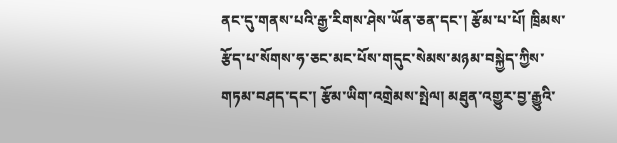ནང་དུ་གནས་པའི་རྒྱ་རིགས་ཤེས་ཡོན་ཅན་དང་། རྩོམ་པ་པོ། ཁྲིམས་རྩོད་པ་སོགས་ཧ་ཅང་མང་པོས་གདུང་སེམས་མཉམ་བསྐྱེད་ཀྱིས་གཏམ་བཤད་དང་། རྩོམ་ཡིག་འགྲེམས་སྤེལ། མཐུན་འགྱུར་བྱ་རྒྱུའི་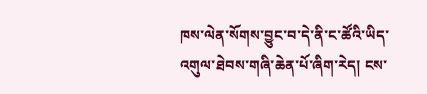ཁས་ལེན་སོགས་བྱུང་བ་དེ་ནི་ང་ཚོའི་ཡིད་འགུལ་ཐེབས་གཞི་ཆེན་པོ་ཞིག་རེད། ངས་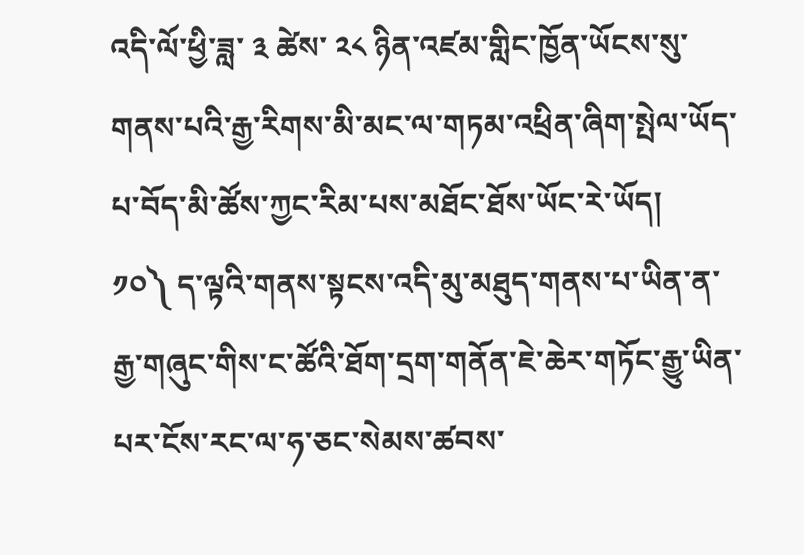འདི་ལོ་ཕྱི་ཟླ་ ༣ ཚེས་ ༢༨ ཉིན་འཛམ་གླིང་ཁྱོན་ཡོངས་སུ་གནས་པའི་རྒྱ་རིགས་མི་མང་ལ་གཏམ་འཕྲིན་ཞིག་སྤེལ་ཡོད་པ་བོད་མི་ཚོས་ཀྱང་རིམ་པས་མཐོང་ཐོས་ཡོང་རེ་ཡོད།
༡༠༽ ད་ལྟའི་གནས་སྟངས་འདི་མུ་མཐུད་གནས་པ་ཡིན་ན་རྒྱ་གཞུང་གིས་ང་ཚོའི་ཐོག་དྲག་གནོན་ཇེ་ཆེར་གཏོང་རྒྱུ་ཡིན་པར་ངོས་རང་ལ་ཧ་ཅང་སེམས་ཚབས་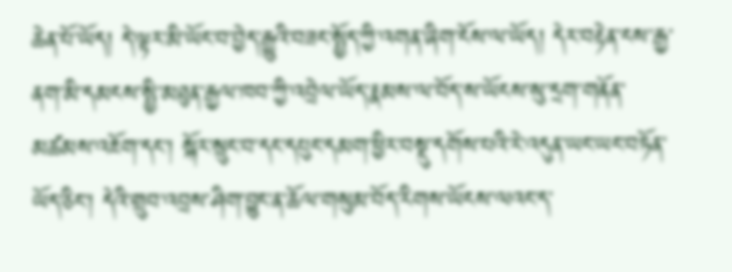ཆེན་པོ་ཡོད། དེ་ལྟར་མི་ཡོང་བ་བྱེད་རྒྱུའི་བཟང་སྤྱོད་ཀྱི་འགན་ཞིག་ངོས་ལ་ཡོད། དེར་བརྟེན་ངས་རྒྱ་ནག་མི་དམངས་སྤྱི་མཐུན་རྒྱལ་ཁབ་ཀྱི་འབྲེལ་ཡོད་རྣམས་ལ་བོད་ས་ཡོངས་སུ་དྲག་གནོན་མཚམས་འཇོག་དང་། སྐོར་སྲུང་བ་དང་དཔུང་དམག་ཕྱིར་བསྡུ་དགོས་པའི་རེ་འདུན་ཡང་ཡང་བཏོན་ཡོད་ཅིང་། དེའི་གྲུབ་འབྲས་ཤིག་བྱུང་ན་ཆོལ་གསུམ་བོད་རིགས་ཡོངས་ལའང་ད་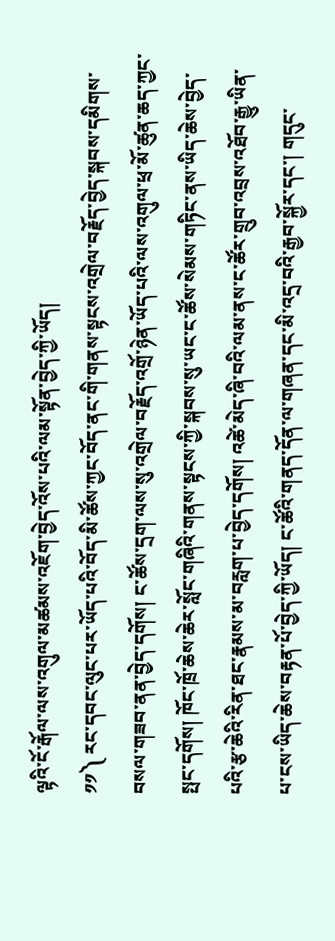ལྟའི་ངོ་རྒོལ་ལས་འགུལ་མཚམས་འཇོག་བྱེད་འོས་པའི་ལམ་སྟོན་བྱེད་ཀྱི་ཡོད།
༡༡༽ རང་དབང་ལུང་པར་ཡོད་པའི་བོད་མི་ཚོས་ཀྱང་བོད་ནང་གི་གནས་སྟངས་འགྲེལ་བརྗོད་བྱེད་སྐབས་དམིགས་བསལ་གཟབ་ནན་བྱེད་དགོས། ང་ཚོས་དྲག་ལས་སུ་འགྲེལ་བརྗོད་འགྲོ་ཉེན་ཡོད་པའི་ལས་འགུལ་ཕྲ་མོ་ཚུན་ཆད་ཀྱང་སྤང་དགོས། ཁོང་ཁྲོ་ཆེས་ཆེར་སློང་གཞིའི་གནས་སྟངས་ཀྱི་སྐབས་སུ་ཡང་ང་ཚོས་སེམས་གཏིང་ནས་ཡིད་ཆེས་བྱེད་པའི་རྩ་ཆེའི་རིན་ཐང་རྣམས་མ་བརླག་པ་བྱེད་དགོས། འཚེ་མེད་ཞི་བའི་ལམ་ནས་ང་ཚོར་གྲུབ་འབྲས་འཐོབ་རྒྱུ་ཡིན་པ་ངས་ཡིད་ཆེས་བརྟན་པོ་བྱེད་ཀྱི་ཡོད། ང་ཚོའི་གནད་དོན་ལ་གཞན་དང་མི་འདྲ་བའི་རྒྱབ་སྐྱོར་དང་། གདུང་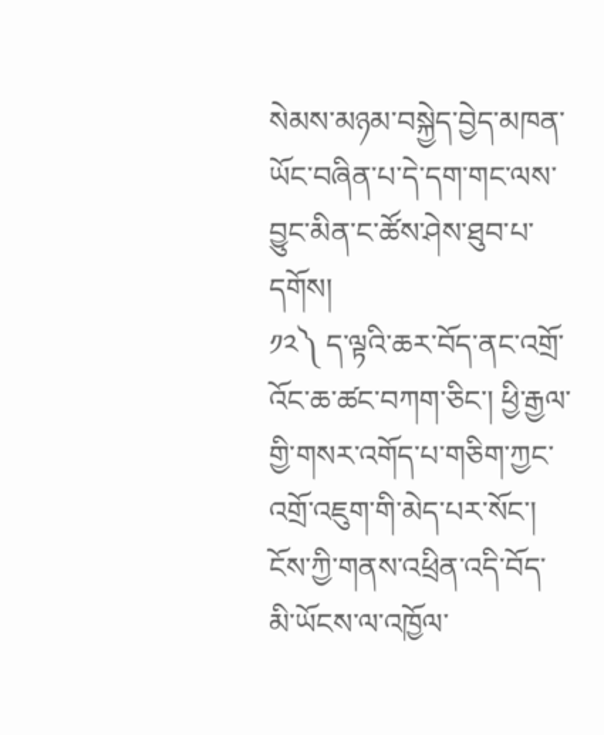སེམས་མཉམ་བསྐྱེད་བྱེད་མཁན་ཡོང་བཞིན་པ་དེ་དག་གང་ལས་བྱུང་མིན་ང་ཚོས་ཤེས་ཐུབ་པ་དགོས།
༡༢༽ ད་ལྟའི་ཆར་བོད་ནང་འགྲོ་འོང་ཆ་ཚང་བཀག་ཅིང་། ཕྱི་རྒྱལ་གྱི་གསར་འགོད་པ་གཅིག་ཀྱང་འགྲོ་འཇུག་གི་མེད་པར་སོང་། ངོས་ཀྱི་གནས་འཕྲིན་འདི་བོད་མི་ཡོངས་ལ་འཁྱོལ་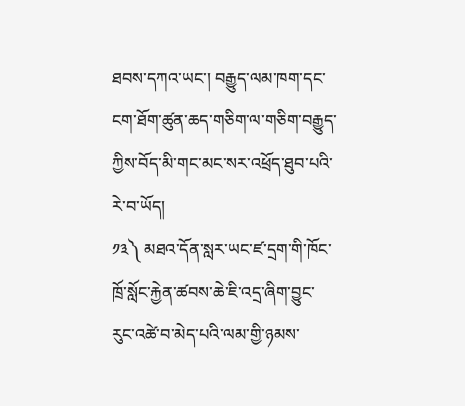ཐབས་དཀའ་ཡང་། བརྒྱུད་ལམ་ཁག་དང་ངག་ཐོག་ཚུན་ཆད་གཅིག་ལ་གཅིག་བརྒྱུད་ཀྱིས་བོད་མི་གང་མང་སར་འཕྲོད་ཐུབ་པའི་རེ་བ་ཡོད།
༡༣༽ མཐའ་དོན་སླར་ཡང་ཛ་དྲག་གི་ཁོང་ཁྲོ་སློང་རྐྱེན་ཚབས་ཆེ་ཇི་འདྲ་ཞིག་བྱུང་རུང་འཚེ་བ་མེད་པའི་ལམ་གྱི་ཉམས་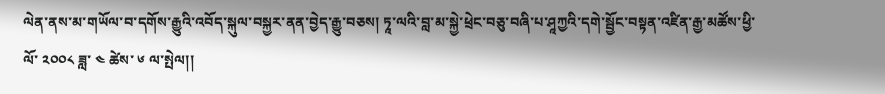ལེན་ནས་མ་གཡོལ་བ་དགོས་རྒྱུའི་འབོད་སྐུལ་བསྐྱར་ནན་བྱེད་རྒྱུ་བཅས། ཏཱ་ལའི་བླ་མ་སྐྱེ་ཕྲེང་བཅུ་བཞི་པ་ཤཱཀྱའི་དགེ་སྦྱོང་བསྟན་འཛིན་རྒྱ་མཚོས་ཕྱི་ལོ་ ༢༠༠༨ ཟླ་ ༤ ཚེས་ ༦ ལ་སྤེལ།།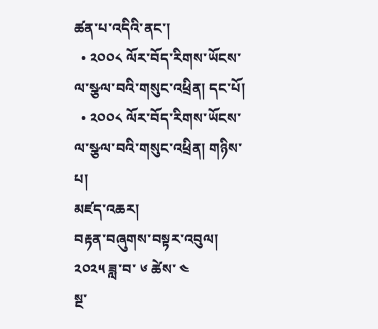ཚན་པ་འདིའི་ནང་།
  • ༢༠༠༨ ལོར་བོད་རིགས་ཡོངས་ལ་སྩལ་བའི་གསུང་འཕྲིན། དང་པོ།
  • ༢༠༠༨ ལོར་བོད་རིགས་ཡོངས་ལ་སྩལ་བའི་གསུང་འཕྲིན། གཉིས་པ།
མཛད་འཆར།
བརྟན་བཞུགས་བསྟར་འབུལ།
༢༠༢༥ ཟླ་བ་ ༦ ཚེས་ ༤
སྔ་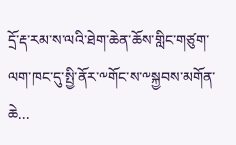དྲོ་རྡ་རམ་ས་ལའི་ཐེག་ཆེན་ཆོས་གླིང་གཙུག་ལག་ཁང་དུ་སྤྱི་ནོར་༸གོང་ས་༸སྐྱབས་མགོན་ཆེ...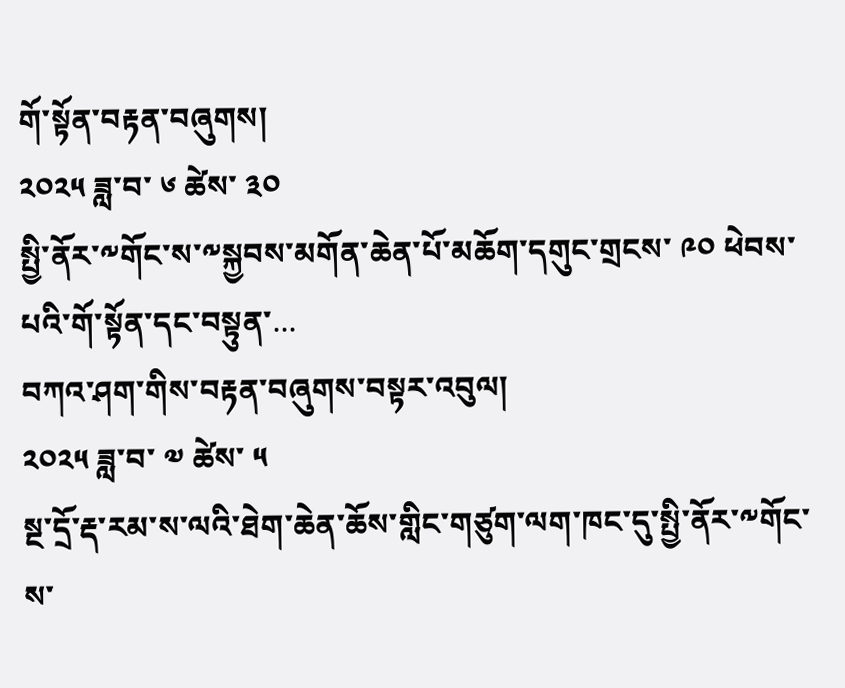གོ་སྟོན་བརྟན་བཞུགས།
༢༠༢༥ ཟླ་བ་ ༦ ཚེས་ ༣༠
སྤྱི་ནོར་༸གོང་ས་༸སྐྱབས་མགོན་ཆེན་པོ་མཆོག་དགུང་གྲངས་ ༩༠ ཕེབས་པའི་གོ་སྟོན་དང་བསྟུན་...
བཀའ་ཤག་གིས་བརྟན་བཞུགས་བསྟར་འབུལ།
༢༠༢༥ ཟླ་བ་ ༧ ཚེས་ ༥
སྔ་དྲོ་རྡ་རམ་ས་ལའི་ཐེག་ཆེན་ཆོས་གླིང་གཙུག་ལག་ཁང་དུ་སྤྱི་ནོར་༸གོང་ས་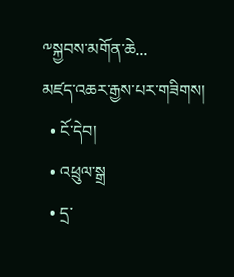༸སྐྱབས་མགོན་ཆེ...
མཛད་འཆར་རྒྱས་པར་གཟིགས།
  • ངོ་དེབ།
  • འཕྲུལ་སྒྲ
  • དྲ་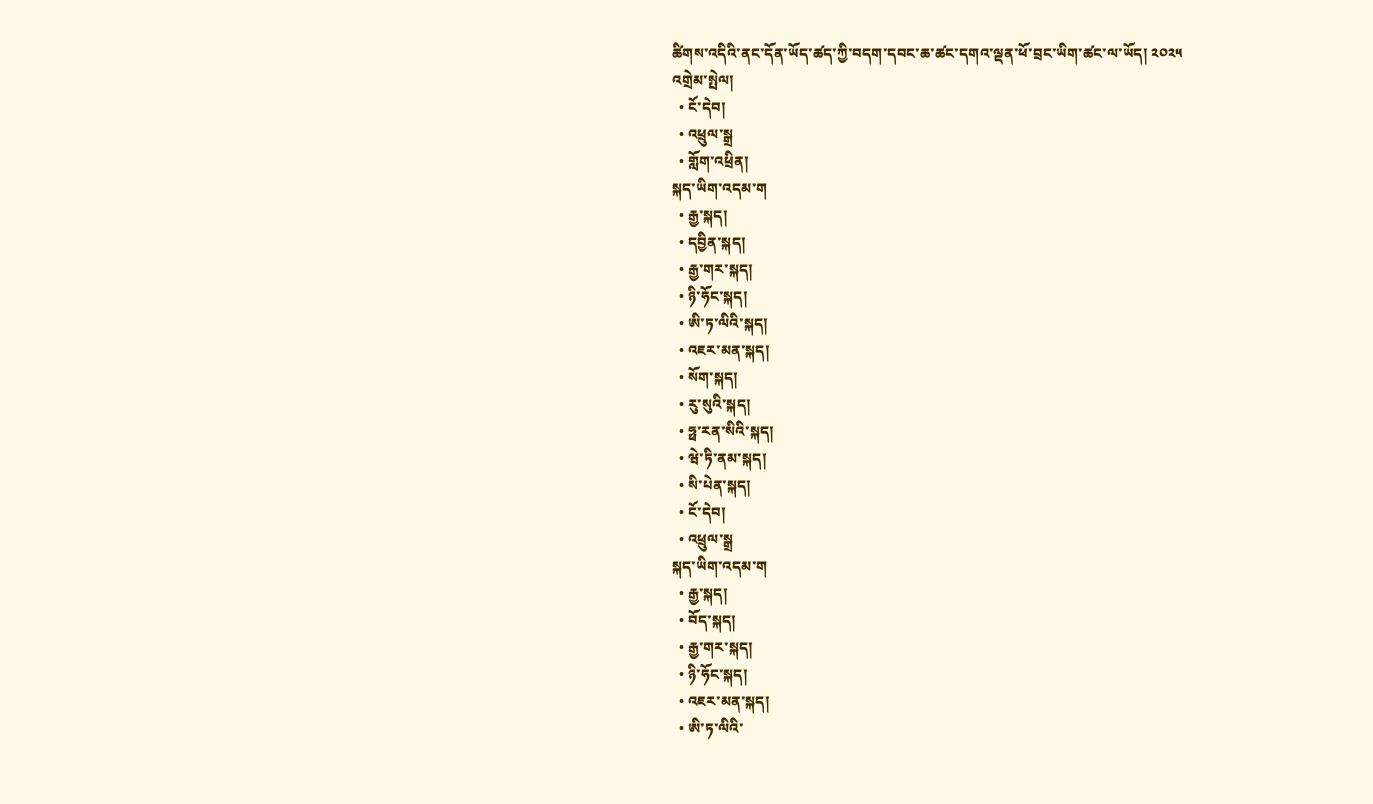ཚིགས་འདིའི་ནང་དོན་ཡོད་ཚད་ཀྱི་བདག་དབང་ཆ་ཚང་དགའ་ལྡན་ཕོ་བྲང་ཡིག་ཚང་ལ་ཡོད། ༢༠༢༥
འགྲེམ་སྤེལ།
  • ངོ་དེབ།
  • འཕྲུལ་སྒྲ
  • གློག་འཕྲིན།
སྐད་ཡིག་འདམ་ག
  • རྒྱ་སྐད།
  • དབྱིན་སྐད།
  • རྒྱ་གར་སྐད།
  • ཉི་ཧོང་སྐད།
  • ཨི་ཏ་ལིའི་སྐད།
  • འཇར་མན་སྐད།
  • སོག་སྐད།
  • རུ་སུའི་སྐད།
  • ཧྥ་རན་སིའི་སྐད།
  • ཝེ་ཏི་ནམ་སྐད།
  • སི་པེན་སྐད།
  • ངོ་དེབ།
  • འཕྲུལ་སྒྲ
སྐད་ཡིག་འདམ་ག
  • རྒྱ་སྐད།
  • བོད་སྐད།
  • རྒྱ་གར་སྐད།
  • ཉི་ཧོང་སྐད།
  • འཇར་མན་སྐད།
  • ཨི་ཏ་ལིའི་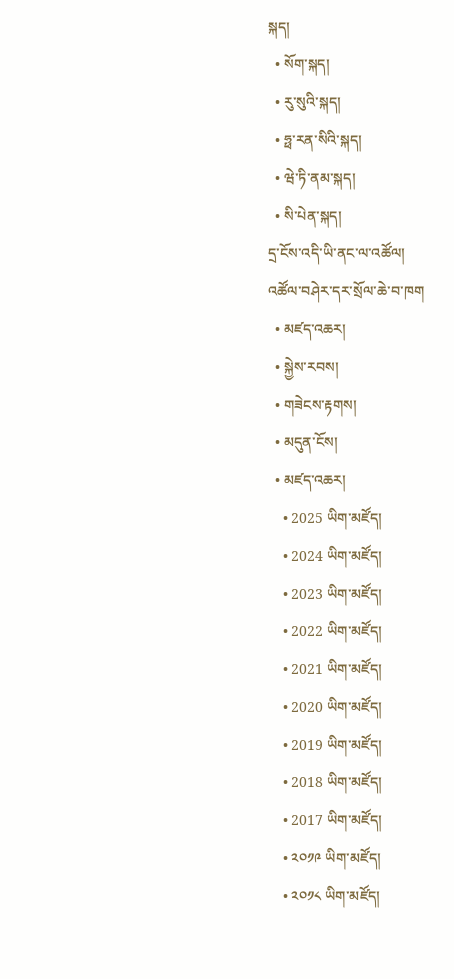སྐད།
  • སོག་སྐད།
  • རུ་སུའི་སྐད།
  • ཧྥ་རན་སིའི་སྐད།
  • ཝེ་ཏི་ནམ་སྐད།
  • སི་པེན་སྐད།
དྲ་ངོས་འདི་ཡི་ནང་ལ་འཚོལ།
འཚོལ་བཤེར་དར་སྲོལ་ཆེ་བ་ཁག
  • མཛད་འཆར།
  • སྐྱེས་རབས།
  • གཟེངས་རྟགས།
  • མདུན་ངོས།
  • མཛད་འཆར།
    • 2025 ཡིག་མཛོད།
    • 2024 ཡིག་མཛོད།
    • 2023 ཡིག་མཛོད།
    • 2022 ཡིག་མཛོད།
    • 2021 ཡིག་མཛོད།
    • 2020 ཡིག་མཛོད།
    • 2019 ཡིག་མཛོད།
    • 2018 ཡིག་མཛོད།
    • 2017 ཡིག་མཛོད།
    • ༢༠༡༩ ཡིག་མཛོད།
    • ༢༠༡༨ ཡིག་མཛོད།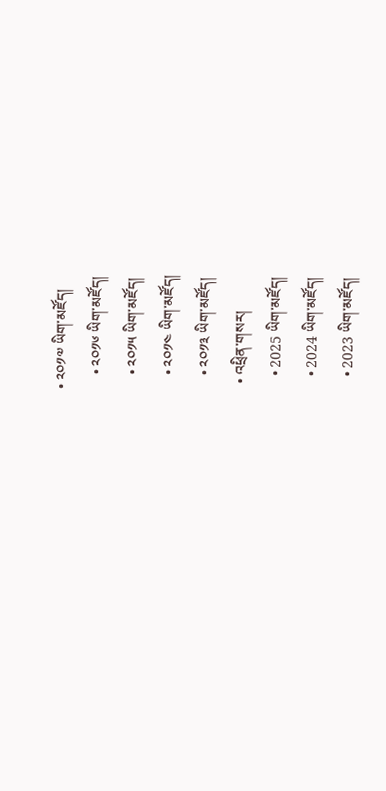• ༢༠༡༧ ཡིག་མཛོད།
    • ༢༠༡༦ ཡིག་མཛོད།
    • ༢༠༡༥ ཡིག་མཛོད།
    • ༢༠༡༤ ཡིག་མཛོད།
    • ༢༠༡༣ ཡིག་མཛོད།
  • འཕྲིན་གསར།
    • 2025 ཡིག་མཛོད།
    • 2024 ཡིག་མཛོད།
    • 2023 ཡིག་མཛོད།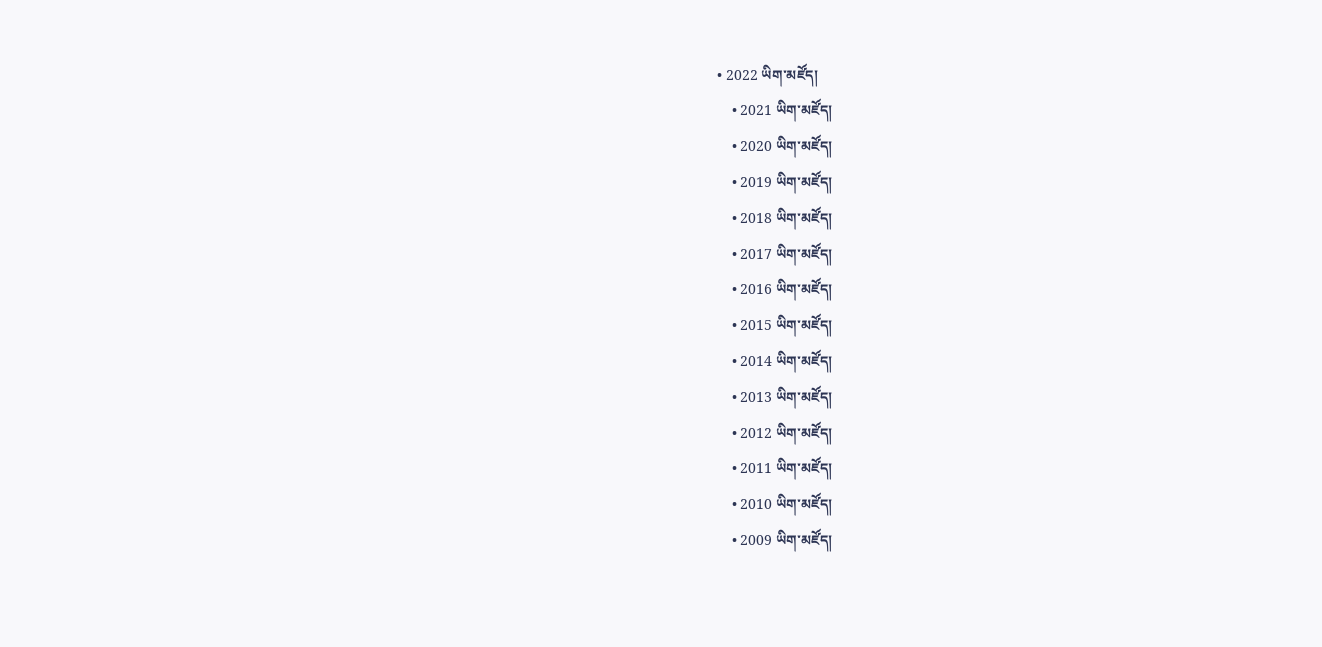• 2022 ཡིག་མཛོད།
    • 2021 ཡིག་མཛོད།
    • 2020 ཡིག་མཛོད།
    • 2019 ཡིག་མཛོད།
    • 2018 ཡིག་མཛོད།
    • 2017 ཡིག་མཛོད།
    • 2016 ཡིག་མཛོད།
    • 2015 ཡིག་མཛོད།
    • 2014 ཡིག་མཛོད།
    • 2013 ཡིག་མཛོད།
    • 2012 ཡིག་མཛོད།
    • 2011 ཡིག་མཛོད།
    • 2010 ཡིག་མཛོད།
    • 2009 ཡིག་མཛོད།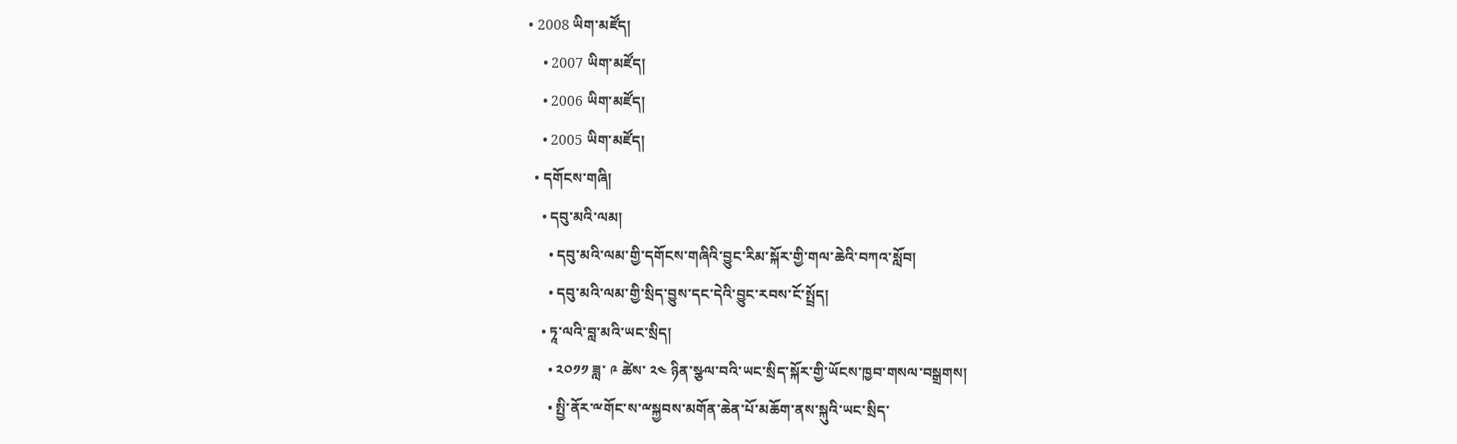• 2008 ཡིག་མཛོད།
    • 2007 ཡིག་མཛོད།
    • 2006 ཡིག་མཛོད།
    • 2005 ཡིག་མཛོད།
  • དགོངས་གཞི།
    • དབུ་མའི་ལམ།
      • དབུ་མའི་ལམ་གྱི་དགོངས་གཞིའི་བྱུང་རིམ་སྐོར་གྱི་གལ་ཆེའི་བཀའ་སློབ།
      • དབུ་མའི་ལམ་གྱི་སྲིད་བྱུས་དང་དེའི་བྱུང་རབས་ངོ་སྤྲོད།
    • ཏཱ་ལའི་བླ་མའི་ཡང་སྲིད།
      • ༢༠༡༡ ཟླ་ ༩ ཚེས་ ༢༤ ཉིན་སྩལ་བའི་ཡང་སྲིད་སྐོར་གྱི་ཡོངས་ཁྱབ་གསལ་བསྒྲགས།
      • སྤྱི་ནོར་ྋགོང་ས་ྋསྐྱབས་མགོན་ཆེན་པོ་མཆོག་ནས་སྐུའི་ཡང་སྲིད་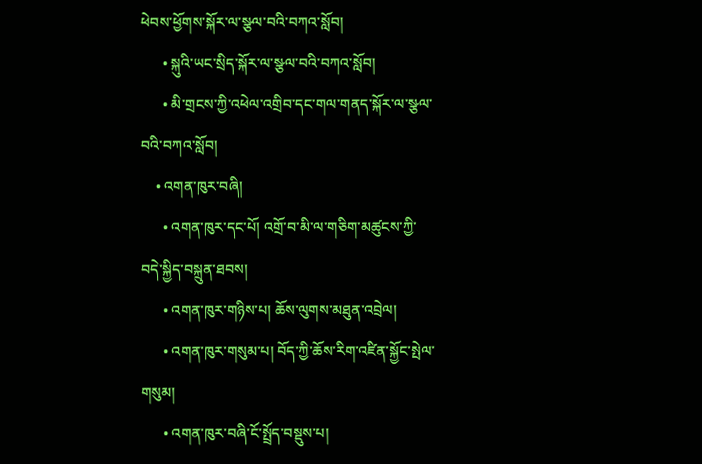ཕེབས་ཕྱོགས་སྐོར་ལ་སྩལ་བའི་བཀའ་སློབ།
      • སྐུའི་ཡང་སྲིད་སྐོར་ལ་སྩལ་བའི་བཀའ་སློབ།
      • མི་གྲངས་ཀྱི་འཕེལ་འགྲིབ་དང་གལ་གནད་སྐོར་ལ་སྩལ་བའི་བཀའ་སློབ།
    • འགན་ཁུར་བཞི།
      • འགན་ཁུར་དང་པོ། འགྲོ་བ་མི་ལ་གཅིག་མཚུངས་ཀྱི་བདེ་སྐྱིད་བསྐྲུན་ཐབས།
      • འགན་ཁུར་གཉིས་པ། ཆོས་ལུགས་མཐུན་འབྲེལ།
      • འགན་ཁུར་གསུམ་པ། བོད་ཀྱི་ཆོས་རིག་འཛིན་སྐྱོང་སྤེལ་གསུམ།
      • འགན་ཁུར་བཞི་ངོ་སྤྲོད་བསྡུས་པ།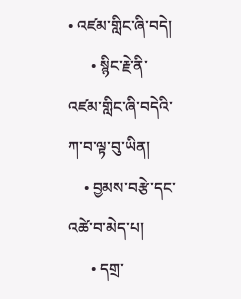• འཛམ་གླིང་ཞི་བདེ།
      • སྙིང་རྗེ་ནི་འཛམ་གླིང་ཞི་བདེའི་ཀ་བ་ལྟ་བུ་ཡིན།
    • བྱམས་བརྩེ་དང་འཚེ་བ་མེད་པ།
      • དགྲ་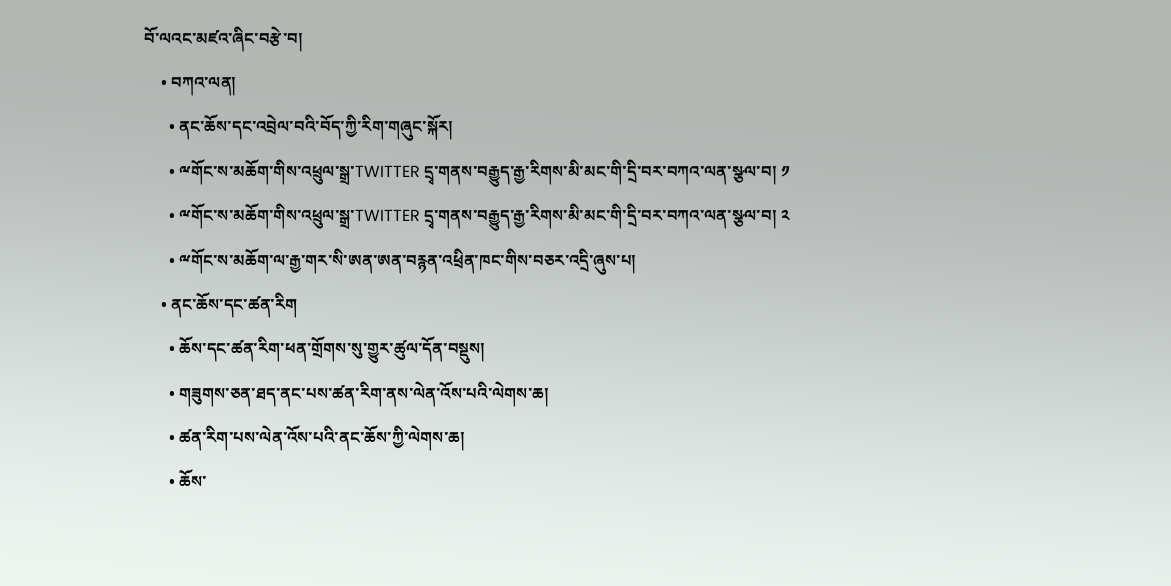བོ་ལའང་མཛའ་ཞིང་བརྩེ་བ།
    • བཀའ་ལན།
      • ནང་ཆོས་དང་འབྲེལ་བའི་བོད་ཀྱི་རིག་གཞུང་སྐོར།
      • ྋགོང་ས་མཆོག་གིས་འཕྲུལ་སྒྲ་TWITTER དྲྭ་གནས་བརྒྱུད་རྒྱ་རིགས་མི་མང་གི་དྲི་བར་བཀའ་ལན་སྩལ་བ། ༡
      • ྋགོང་ས་མཆོག་གིས་འཕྲུལ་སྒྲ་TWITTER དྲྭ་གནས་བརྒྱུད་རྒྱ་རིགས་མི་མང་གི་དྲི་བར་བཀའ་ལན་སྩལ་བ། ༢
      • ྋགོང་ས་མཆོག་ལ་རྒྱ་གར་སི་ཨན་ཨན་བརྙན་འཕྲིན་ཁང་གིས་བཅར་འདྲི་ཞུས་པ།
    • ནང་ཆོས་དང་ཚན་རིག
      • ཆོས་དང་ཚན་རིག་ཕན་གྲོགས་སུ་གྱུར་ཚུལ་དོན་བསྡུས།
      • གཟུགས་ཅན་ཐད་ནང་པས་ཚན་རིག་ནས་ལེན་འོས་པའི་ལེགས་ཆ།
      • ཚན་རིག་པས་ལེན་འོས་པའི་ནང་ཆོས་ཀྱི་ལེགས་ཆ།
      • ཆོས་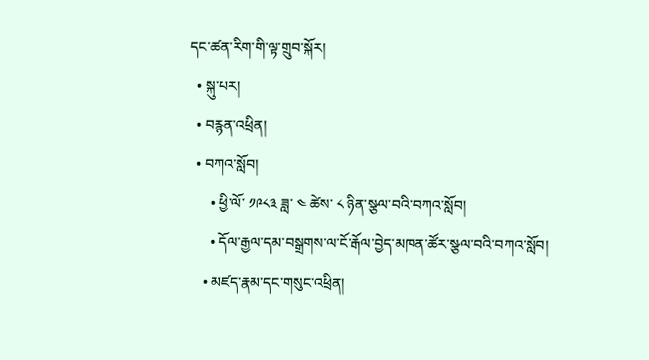དང་ཚན་རིག་གི་ལྟ་གྲུབ་སྐོར།
  • སྐུ་པར།
  • བརྙན་འཕྲིན།
  • བཀའ་སློབ།
      • ཕྱི་ལོ་ ༡༩༨༣ ཟླ་ ༤ ཚེས་ ༨ ཉིན་སྩལ་བའི་བཀའ་སློབ།
      • དོལ་རྒྱལ་དམ་བསྒྲགས་ལ་ངོ་རྒོལ་བྱེད་མཁན་ཚོར་སྩལ་བའི་བཀའ་སློབ།
    • མཛད་རྣམ་དང་གསུང་འཕྲིན།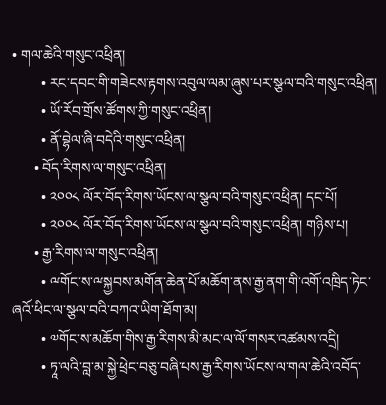• གལ་ཆེའི་གསུང་འཕྲིན།
        • རང་དབང་གི་གཟེངས་རྟགས་འབུལ་ལམ་ཞུས་པར་སྩལ་བའི་གསུང་འཕྲིན།
        • ཡོ་རོབ་གྲོས་ཚོགས་ཀྱི་གསུང་འཕྲིན།
        • ནོ་བྷེལ་ཞི་བདེའི་གསུང་འཕྲིན།
      • བོད་རིགས་ལ་གསུང་འཕྲིན།
        • ༢༠༠༨ ལོར་བོད་རིགས་ཡོངས་ལ་སྩལ་བའི་གསུང་འཕྲིན། དང་པོ།
        • ༢༠༠༨ ལོར་བོད་རིགས་ཡོངས་ལ་སྩལ་བའི་གསུང་འཕྲིན། གཉིས་པ།
      • རྒྱ་རིགས་ལ་གསུང་འཕྲིན།
        • ྋགོང་ས་ྋསྐྱབས་མགོན་ཆེན་པོ་མཆོག་ནས་རྒྱ་ནག་གི་འགོ་འཁྲིད་ཏེང་ཞའོ་ཕིང་ལ་སྩལ་བའི་བཀའ་ཡིག་ཐོག་མ།
        • ༧གོང་ས་མཆོག་གིས་རྒྱ་རིགས་མི་མང་ལ་ལོ་གསར་འཚམས་འདྲི།
        • ཏཱ་ལའི་བླ་མ་སྐྱེ་ཕྲེང་བཅུ་བཞི་པས་རྒྱ་རིགས་ཡོངས་ལ་གལ་ཆེའི་འབོད་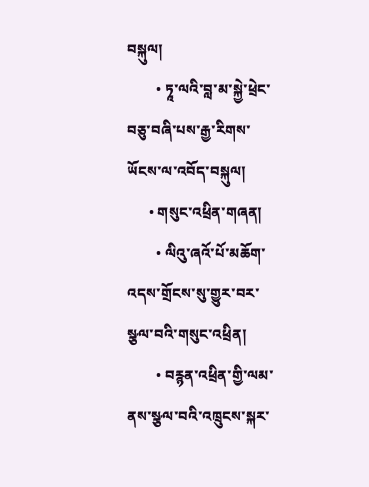བསྐུལ།
        • ཏཱ་ལའི་བླ་མ་སྐྱེ་ཕྲེང་བཅུ་བཞི་པས་རྒྱ་རིགས་ཡོངས་ལ་འབོད་བསྐུལ།
      • གསུང་འཕྲིན་གཞན།
        • ལིའུ་ཞའོ་པོ་མཆོག་འདས་གྲོངས་སུ་གྱུར་བར་སྩལ་བའི་གསུང་འཕྲིན།
        • བརྙན་འཕྲིན་གྱི་ལམ་ནས་སྩལ་བའི་འཁྲུངས་སྐར་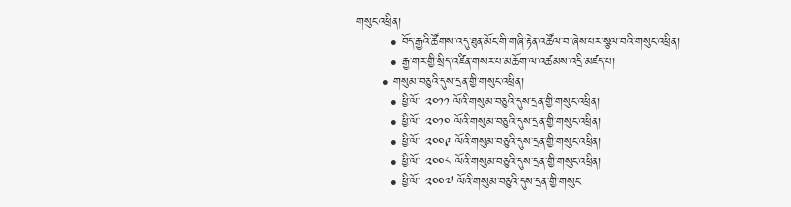གསུང་འཕྲིན།
        • བོད་རྒྱའི་ཚོགས་འདུ་ཐུན་མོང་གི་གཞི་རྟེན་འཚོལ་བ་ཞེས་པར་སྩལ་བའི་གསུང་འཕྲིན།
        • རྒྱ་གར་གྱི་སྲིད་འཛིན་གསར་པ་མཆོག་ལ་འཚམས་འདྲི་མཛད་པ།
      • གསུམ་བཅུའི་དུས་དྲན་གྱི་གསུང་འཕྲིན།
        • ཕྱི་ལོ་ ༢༠༡༡ ལོའི་གསུམ་བཅུའི་དུས་དྲན་གྱི་གསུང་འཕྲིན།
        • ཕྱི་ལོ་ ༢༠༡༠ ལོའི་གསུམ་བཅུའི་དུས་དྲན་གྱི་གསུང་འཕྲིན།
        • ཕྱི་ལོ་ ༢༠༠༩ ལོའི་གསུམ་བཅུའི་དུས་དྲན་གྱི་གསུང་འཕྲིན།
        • ཕྱི་ལོ་ ༢༠༠༨ ལོའི་གསུམ་བཅུའི་དུས་དྲན་གྱི་གསུང་འཕྲིན།
        • ཕྱི་ལོ་ ༢༠༠༧ ལོའི་གསུམ་བཅུའི་དུས་དྲན་གྱི་གསུང་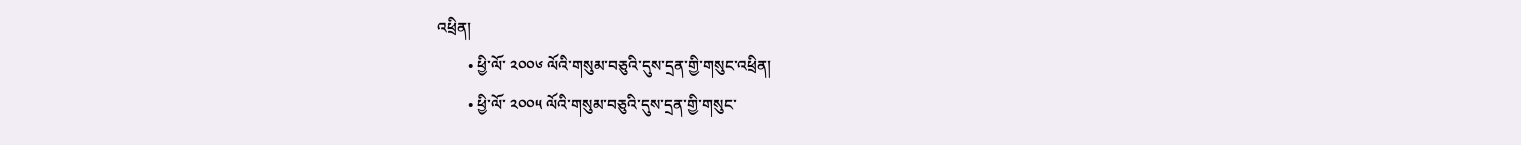འཕྲིན།
        • ཕྱི་ལོ་ ༢༠༠༦ ལོའི་གསུམ་བཅུའི་དུས་དྲན་གྱི་གསུང་འཕྲིན།
        • ཕྱི་ལོ་ ༢༠༠༥ ལོའི་གསུམ་བཅུའི་དུས་དྲན་གྱི་གསུང་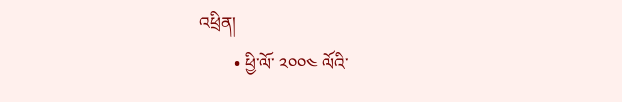འཕྲིན།
        • ཕྱི་ལོ་ ༢༠༠༤ ལོའི་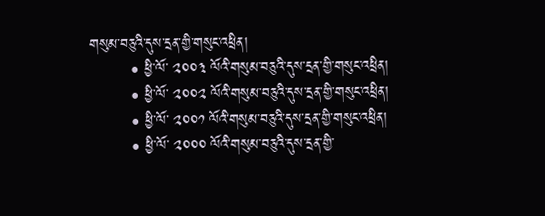གསུམ་བཅུའི་དུས་དྲན་གྱི་གསུང་འཕྲིན།
        • ཕྱི་ལོ་ ༢༠༠༣ ལོའི་གསུམ་བཅུའི་དུས་དྲན་གྱི་གསུང་འཕྲིན།
        • ཕྱི་ལོ་ ༢༠༠༢ ལོའི་གསུམ་བཅུའི་དུས་དྲན་གྱི་གསུང་འཕྲིན།
        • ཕྱི་ལོ་ ༢༠༠༡ ལོའི་གསུམ་བཅུའི་དུས་དྲན་གྱི་གསུང་འཕྲིན།
        • ཕྱི་ལོ་ ༢༠༠༠ ལོའི་གསུམ་བཅུའི་དུས་དྲན་གྱི་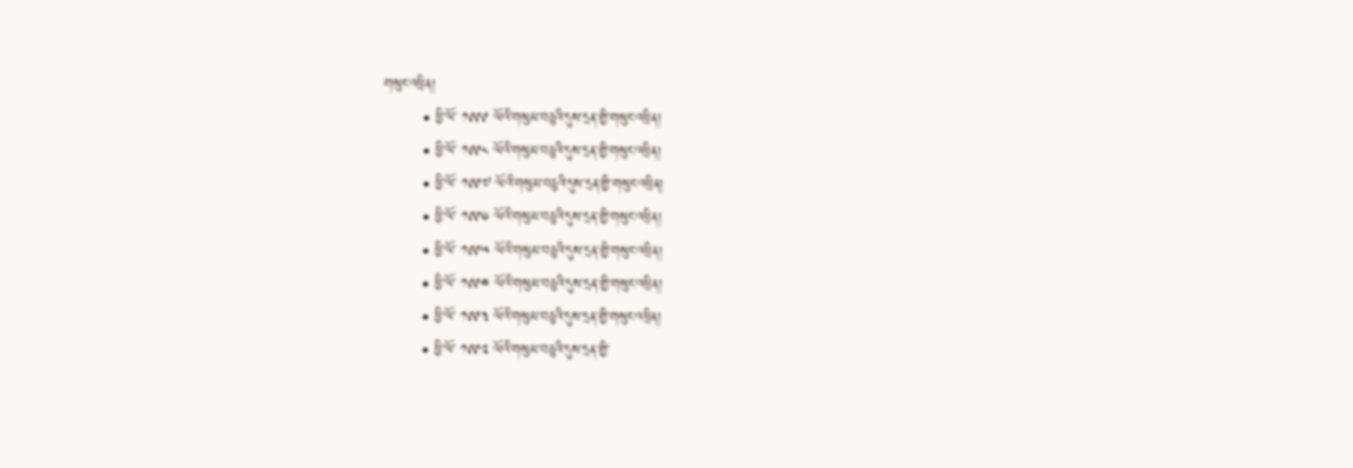གསུང་འཕྲིན།
        • ཕྱི་ལོ་ ༡༩༩༩ ལོའི་གསུམ་བཅུའི་དུས་དྲན་གྱི་གསུང་འཕྲིན།
        • ཕྱི་ལོ་ ༡༩༩༨ ལོའི་གསུམ་བཅུའི་དུས་དྲན་གྱི་གསུང་འཕྲིན།
        • ཕྱི་ལོ་ ༡༩༩༧ ལོའི་གསུམ་བཅུའི་དུས་དྲན་གྱི་གསུང་འཕྲིན།
        • ཕྱི་ལོ་ ༡༩༩༦ ལོའི་གསུམ་བཅུའི་དུས་དྲན་གྱི་གསུང་འཕྲིན།
        • ཕྱི་ལོ་ ༡༩༩༥ ལོའི་གསུམ་བཅུའི་དུས་དྲན་གྱི་གསུང་འཕྲིན།
        • ཕྱི་ལོ་ ༡༩༩༤ ལོའི་གསུམ་བཅུའི་དུས་དྲན་གྱི་གསུང་འཕྲིན།
        • ཕྱི་ལོ་ ༡༩༩༣ ལོའི་གསུམ་བཅུའི་དུས་དྲན་གྱི་གསུང་འཕྲིན།
        • ཕྱི་ལོ་ ༡༩༩༢ ལོའི་གསུམ་བཅུའི་དུས་དྲན་གྱི་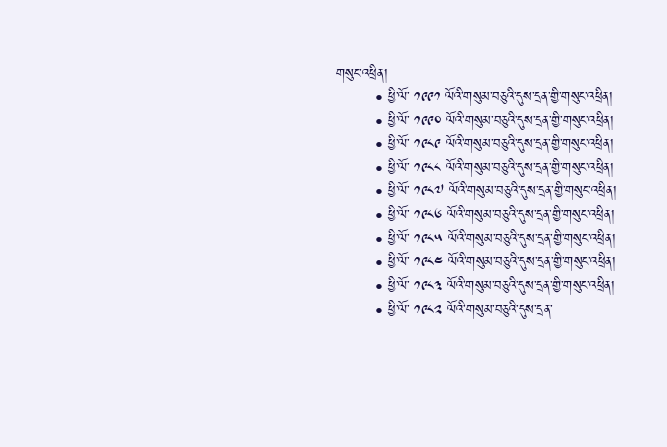གསུང་འཕྲིན།
        • ཕྱི་ལོ་ ༡༩༩༡ ལོའི་གསུམ་བཅུའི་དུས་དྲན་གྱི་གསུང་འཕྲིན།
        • ཕྱི་ལོ་ ༡༩༩༠ ལོའི་གསུམ་བཅུའི་དུས་དྲན་གྱི་གསུང་འཕྲིན།
        • ཕྱི་ལོ་ ༡༩༨༩ ལོའི་གསུམ་བཅུའི་དུས་དྲན་གྱི་གསུང་འཕྲིན།
        • ཕྱི་ལོ་ ༡༩༨༨ ལོའི་གསུམ་བཅུའི་དུས་དྲན་གྱི་གསུང་འཕྲིན།
        • ཕྱི་ལོ་ ༡༩༨༧ ལོའི་གསུམ་བཅུའི་དུས་དྲན་གྱི་གསུང་འཕྲིན།
        • ཕྱི་ལོ་ ༡༩༨༦ ལོའི་གསུམ་བཅུའི་དུས་དྲན་གྱི་གསུང་འཕྲིན།
        • ཕྱི་ལོ་ ༡༩༨༥ ལོའི་གསུམ་བཅུའི་དུས་དྲན་གྱི་གསུང་འཕྲིན།
        • ཕྱི་ལོ་ ༡༩༨༤ ལོའི་གསུམ་བཅུའི་དུས་དྲན་གྱི་གསུང་འཕྲིན།
        • ཕྱི་ལོ་ ༡༩༨༣ ལོའི་གསུམ་བཅུའི་དུས་དྲན་གྱི་གསུང་འཕྲིན།
        • ཕྱི་ལོ་ ༡༩༨༢ ལོའི་གསུམ་བཅུའི་དུས་དྲན་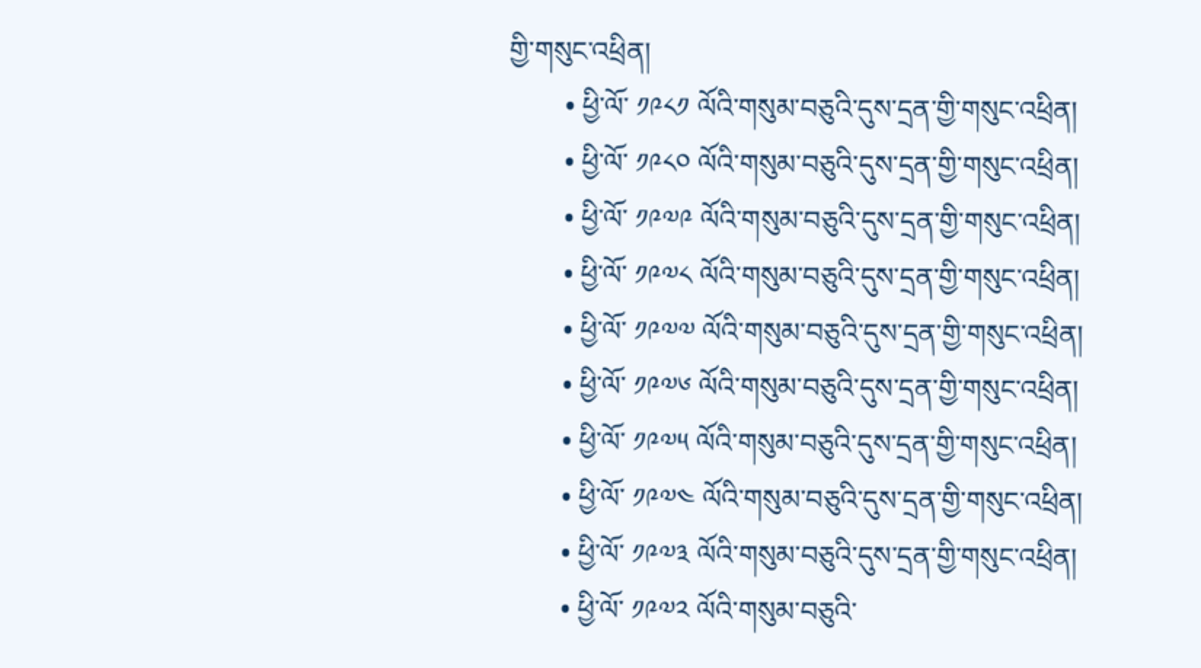གྱི་གསུང་འཕྲིན།
        • ཕྱི་ལོ་ ༡༩༨༡ ལོའི་གསུམ་བཅུའི་དུས་དྲན་གྱི་གསུང་འཕྲིན།
        • ཕྱི་ལོ་ ༡༩༨༠ ལོའི་གསུམ་བཅུའི་དུས་དྲན་གྱི་གསུང་འཕྲིན།
        • ཕྱི་ལོ་ ༡༩༧༩ ལོའི་གསུམ་བཅུའི་དུས་དྲན་གྱི་གསུང་འཕྲིན།
        • ཕྱི་ལོ་ ༡༩༧༨ ལོའི་གསུམ་བཅུའི་དུས་དྲན་གྱི་གསུང་འཕྲིན།
        • ཕྱི་ལོ་ ༡༩༧༧ ལོའི་གསུམ་བཅུའི་དུས་དྲན་གྱི་གསུང་འཕྲིན།
        • ཕྱི་ལོ་ ༡༩༧༦ ལོའི་གསུམ་བཅུའི་དུས་དྲན་གྱི་གསུང་འཕྲིན།
        • ཕྱི་ལོ་ ༡༩༧༥ ལོའི་གསུམ་བཅུའི་དུས་དྲན་གྱི་གསུང་འཕྲིན།
        • ཕྱི་ལོ་ ༡༩༧༤ ལོའི་གསུམ་བཅུའི་དུས་དྲན་གྱི་གསུང་འཕྲིན།
        • ཕྱི་ལོ་ ༡༩༧༣ ལོའི་གསུམ་བཅུའི་དུས་དྲན་གྱི་གསུང་འཕྲིན།
        • ཕྱི་ལོ་ ༡༩༧༢ ལོའི་གསུམ་བཅུའི་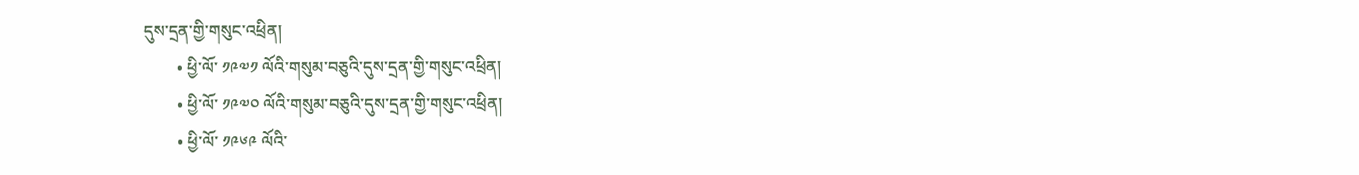དུས་དྲན་གྱི་གསུང་འཕྲིན།
        • ཕྱི་ལོ་ ༡༩༧༡ ལོའི་གསུམ་བཅུའི་དུས་དྲན་གྱི་གསུང་འཕྲིན།
        • ཕྱི་ལོ་ ༡༩༧༠ ལོའི་གསུམ་བཅུའི་དུས་དྲན་གྱི་གསུང་འཕྲིན།
        • ཕྱི་ལོ་ ༡༩༦༩ ལོའི་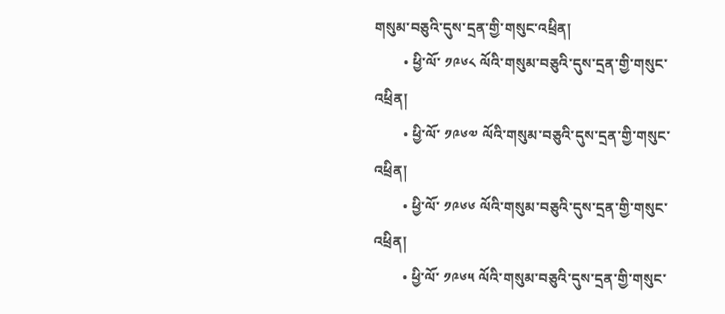གསུམ་བཅུའི་དུས་དྲན་གྱི་གསུང་འཕྲིན།
        • ཕྱི་ལོ་ ༡༩༦༨ ལོའི་གསུམ་བཅུའི་དུས་དྲན་གྱི་གསུང་འཕྲིན།
        • ཕྱི་ལོ་ ༡༩༦༧ ལོའི་གསུམ་བཅུའི་དུས་དྲན་གྱི་གསུང་འཕྲིན།
        • ཕྱི་ལོ་ ༡༩༦༦ ལོའི་གསུམ་བཅུའི་དུས་དྲན་གྱི་གསུང་འཕྲིན།
        • ཕྱི་ལོ་ ༡༩༦༥ ལོའི་གསུམ་བཅུའི་དུས་དྲན་གྱི་གསུང་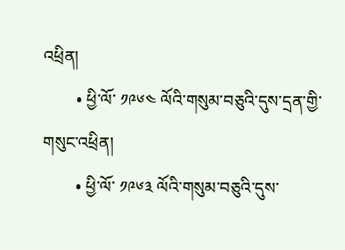འཕྲིན།
        • ཕྱི་ལོ་ ༡༩༦༤ ལོའི་གསུམ་བཅུའི་དུས་དྲན་གྱི་གསུང་འཕྲིན།
        • ཕྱི་ལོ་ ༡༩༦༣ ལོའི་གསུམ་བཅུའི་དུས་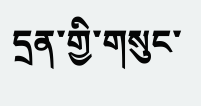དྲན་གྱི་གསུང་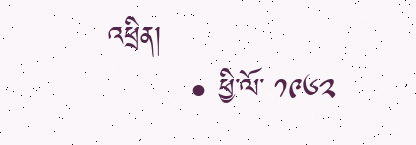འཕྲིན།
        • ཕྱི་ལོ་ ༡༩༦༢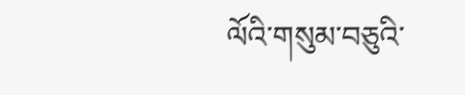ལོའི་གསུམ་བཅུའི་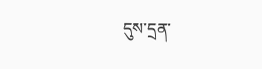དུས་དྲན་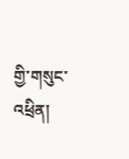གྱི་གསུང་འཕྲིན།